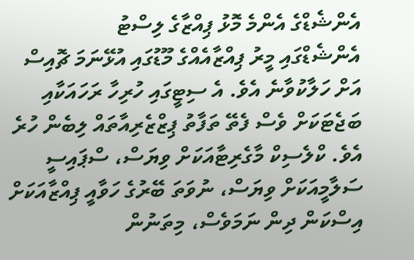އެންޝެޑްގެ އެންމެ މޮޅު ޕިއްޒާގެ ލިސްޓު
އެންޝެޑްގައި މީރު ޕިއްޒާއެއްގެ މޫޑުގައި އުޅޭނަމަ ޗޮއިސް އަށް ހަލާކުވާނެ އެވެ. އެ ސިޓީގައި ހުރިހާ ރަހައަކާއި ބަޖެޓަކަށް ވެސް ފެތޭ ތަފާތު ޕިޒްޒެރިއާތައް ލިބެން ހުރެ އެވެ. ކްލެސިކް މާގެރިޓާއަކަށް ވިޔަސް، ސްޕައިސީ ސަލާމީއަކަށް ވިޔަސް، ނުވަތަ ބޭރުގެ ހަވާއީ ޕިއްޒާއަކަށް އިސްކަން ދިން ނަމަވެސް، މިތަނުން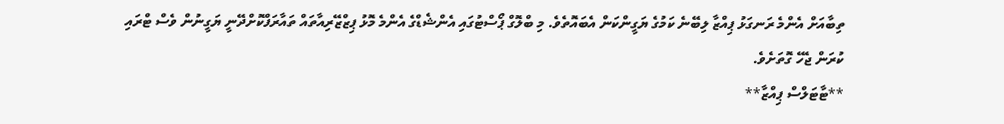ތިބާއަށް އެންމެ ރަނގަޅު ޕިއްޒާ ލިބޭނެ ކަމުގެ ޔަގީންކަން އެބައޮތެވެ. މި ބްލޮގް ޕޯސްޓުގައި އެންޝެޑްގެ އެންމެ މޮޅު ޕިޒްޒޭރިއާތައް ތައާރަފްކޮށްދޭނީ ޔަގީނުން ވެސް ޓްރައި ކުރަން ޖެހޭ ގޮތަށެވެ.
**ޓާޓަލްސް ޕިއްޒާ**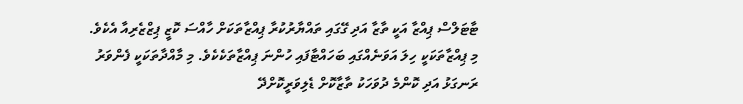ޓާޓަލްސް ޕިއްޒާ އަކީ ތާޒާ އަދި ގޭގައި ތައްޔާރުކުރާ ޕިއްޒާތަކަށް ހާއްސަ ކޮޒީ ޕިޒްޒެރިއާ އެކެވެ. މި ޕިއްޒާތަކަކީ ހިލަ އަވަނެއްގައި ބަހައްޓާފައި ހުންނަ ޕިއްޒާތަކެކެވެ. މި މާއްދާތަކަކީ ފެންވަރު ރަނގަޅު އަދި ކޮންމެ ދުވަހަކު ތާޒާކޮށް ޑެލިވަރީކޮށްދޭ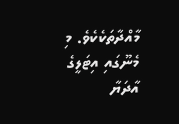މާއްދާތަކެކެވެ. މި މެނޫގައި އިޓަލީގެ އާދަޔާ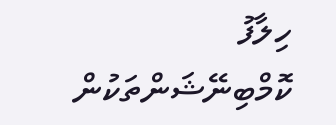ހިލާފު ކޮމްބިނޭޝަންތަކުން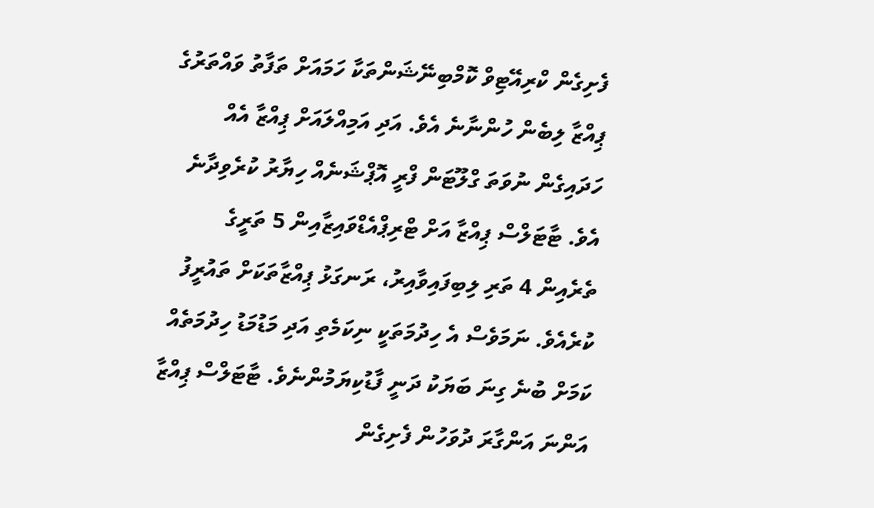ފެށިގެން ކްރިއޭޓިވް ކޮމްބިނޭޝަންތަކާ ހަމައަށް ތަފާތު ވައްތަރުގެ ޕިއްޒާ ލިބެން ހުންނާނެ އެވެ. އަދި އަމިއްލައަށް ޕިއްޒާ އެއް ހަދައިގެން ނުވަތަ ގްލޫޓަން ފްރީ އޮޕްޝަނެއް ހިޔާރު ކުރެވިދާނެ އެވެ. ޓާޓަލްސް ޕިއްޒާ އަށް ޓްރިޕްއެޑްވައިޒާއިން 5 ތަރީގެ ތެރެއިން 4 ތަރި ލިބިފައިވާއިރު، ރަނގަޅު ޕިއްޒާތަކަށް ތައުރީފު ކުރެއެވެ. ނަމަވެސް އެ ހިދުމަތަކީ ނިކަމެތި އަދި މަޑުމަޑު ހިދުމަތެއް ކަމަށް ބުނެ ގިނަ ބަޔަކު ދަނީ ފާޑުކިޔަމުންނެވެ. ޓާޓަލްސް ޕިއްޒާ އަންނަ އަންގާރަ ދުވަހުން ފެށިގެން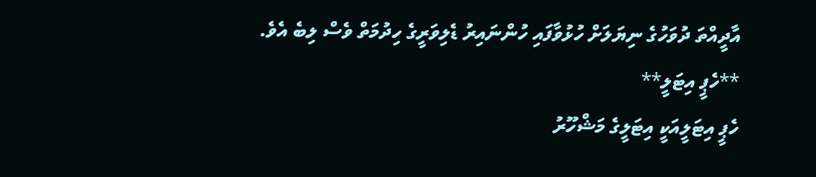އާދީއްތަ ދުވަހުގެ ނިޔަލަށް ހުޅުވާފައި ހުންނައިރު ޑެލިވަރީގެ ހިދުމަތް ވެސް ލިބެ އެވެ.
**ހެޕީ އިޓަލީ**
ހެޕީ އިޓަލީއަކީ އިޓަލީގެ މަޝްހޫރު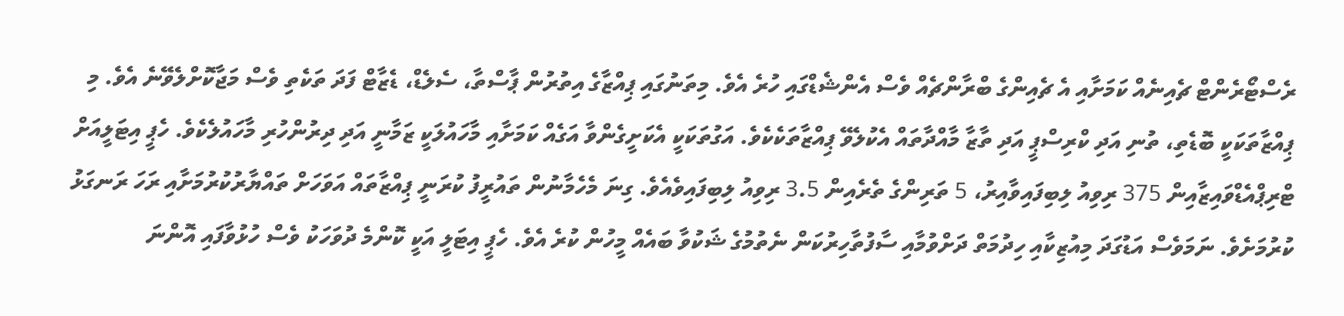ރެސްޓޯރެންޓް ޗެއިނެއް ކަމަށާއި އެ ޗެއިންގެ ބްރާންޗެއް ވެސް އެންޝެޑްގައި ހުރެ އެވެ. މިތަނުގައި ޕިއްޒާގެ އިތުރުން ޕާސްތާ، ސެލެޑް، ޑެޒާޓް ފަދަ ތަކެތި ވެސް މަޖާކޮށްލެވޭނެ އެވެ. މި ޕިއްޒާތަކަކީ ބޮޑެތި، ތުނި އަދި ކްރިސްޕީ އަދި ތާޒާ މާއްދާތައް އެކުލެވޭ ޕިއްޒާތަކެކެވެ. އަގުތަކަކީ އެކަށީގެންވާ އަގެއް ކަމަށާއި މާހައުލަކީ ޒަމާނީ އަދި ދިރުންހުރި މާހައުލެކެވެ. ހެޕީ އިޓަލީއަށް ޓްރިޕްއެޑްވައިޒާއިން 375 ރިވިއު ލިބިފައިވާއިރު، 5 ތަރިންގެ ތެރެއިން 3.5 ރިވިއު ލިބިފައިވެއެވެ. ގިނަ މެހެމާނުން ތައުރީފު ކުރަނީ ޕިއްޒާތައް އަވަހަށް ތައްޔާރުކުރުމަށާއި ރަހަ ރަނގަޅު ކުރުމަށެވެ. ނަމަވެސް އަޑުގަދަ މިއުޒިކާއި ހިދުމަތް ދަށްވުމާއި ސާފުތާހިރުކަން ނެތުމުގެ ޝަކުވާ ބައެއް މީހުން ކުރެ އެވެ. ހެޕީ އިޓަލީ އަކީ ކޮންމެ ދުވަހަކު ވެސް ހުޅުވާފައި އޮންނަ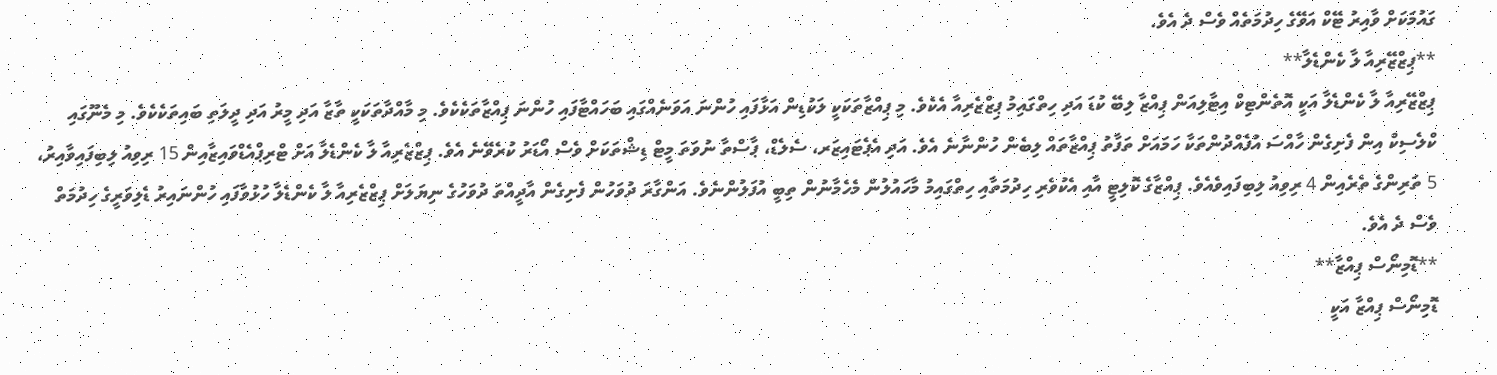ގައުމަކަށް ވާއިރު ޓޭކް އަވޭގެ ހިދުމަތެއް ވެސް ދެ އެވެ.
**ޕިޒްޒޭރިއާ ލާ ކެންޑެލާ**
ޕިޒްޒޭރިއާ ލާ ކެންޑެލާ އަކީ އޮތެންޓިކް އިޓާލިއަން ޕިއްޒާ ލިބޭ ކުޑަ އަދި ހިތްގައިމު ޕިޒްޒެރިއާ އެކެވެ. މި ޕިއްޒާތަކަކީ ލަކުޑިން އަޅާފައި ހުންނަ އަވަނެއްގައި ބަހައްޓާފައި ހުންނަ ޕިއްޒާތަކެކެވެ. މި މާއްދާތަކަކީ ތާޒާ އަދި މީރު އަދި ދީލަތި ބައިތަކެކެވެ. މި މެނޫގައި ކްލެސިކް އިން ފެށިގެން ހާއްސަ އުފެއްދުންތަކާ ހަމައަށް ތަފާތު ޕިއްޒާތައް ލިބެން ހުންނާނެ އެވެ. އަދި އެޕެޓައިޒަރ، ސެލެޑް، ޕާސްތާ ނުވަތަ މީޓް ޑިޝްތަކަށް ވެސް އޯޑަރު ކުރެވޭނެ އެވެ. ޕިޒްޒެރިއާ ލާ ކެންޑެލާ އަށް ޓްރިޕްއެޑްވައިޒާއިން 15 ރިވިއު ލިބިފައިވާއިރު، 5 ތަރިންގެ ތެރެއިން 4 ރިވިއު ލިބިފައިވެއެވެ. ޕިއްޒާގެ ކޮލިޓީ އާއި އެކުވެރި ހިދުމަތާއި ހިތްގައިމު މާހައުލުން މެހެމާނުން ތިބީ އުފަލުންނެވެ. އަންގާރަ ދުވަހުން ފެށިގެން އާދީއްތަ ދުވަހުގެ ނިޔަލަށް ޕިޒްޒެރިއާ ލާ ކެންޑެލާ ހުޅުވާފައި ހުންނައިރު ޑެލިވަރީގެ ހިދުމަތް ވެސް ދެ އެވެ.
**ޑޮމިނޯސް ޕިއްޒާ**
ޑޮމިނޯސް ޕިއްޒާ އަކީ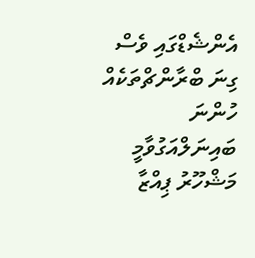އެންޝެޑްގައި ވެސް ގިނަ ބްރާންޗްތަކެއް ހުންނަ ބައިނަލްއަގުވާމީ މަޝްހޫރު ޕިއްޒާ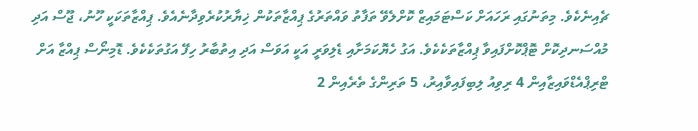ޗެއިނެކެވެ. މިތަނުގައި ރަހައަށް ކަސްޓަމައިޒް ކޮށްލެވޭ ތަފާތު ވައްތަރުގެ ޕިއްޒާތަކުން ޚިޔާރުކުރެވިދާނެއެވެ. ޕިއްޒާތަކަކީ ހޫނު، ޖޫސް އަދި މުއްސަނދިކޮށް ޓޮޕްކޮށްފައިވާ ޕިއްޒާތަކެކެވެ. އަގު ހެޔޮކަމަށާއި ޑެލިވަރީ އަކީ އަވަސް އަދި އިތުބާރު ހިފޭ އަގުތަކެކެވެ. ޑޮމިނޯސް ޕިއްޒާ އަށް ޓްރިޕްއެޑްވައިޒާއިން 4 ރިވިއު ލިބިފައިވާއިރު، 5 ތަރިންގެ ތެރެއިން 2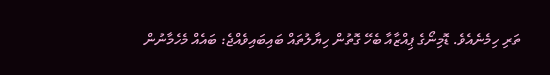ތަރި ހިމެނެއެވެ. ޑޮމިނޯގެ ޕިއްޒާއާ ބެހޭ ގޮތުން ހިޔާލުތައް ބައިބައިވެއްޖެ: ބައެއް މެހެމާނުން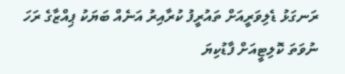ރަނގަޅު ޑެލިވަރީއަށް ތައުރީފު ކުރާއިރު އަނެއް ބަޔަކު ޕިއްޒާގެ ރަހަ ނުވަތަ ކޮލިޓީއަށް ފާޑުކިޔަ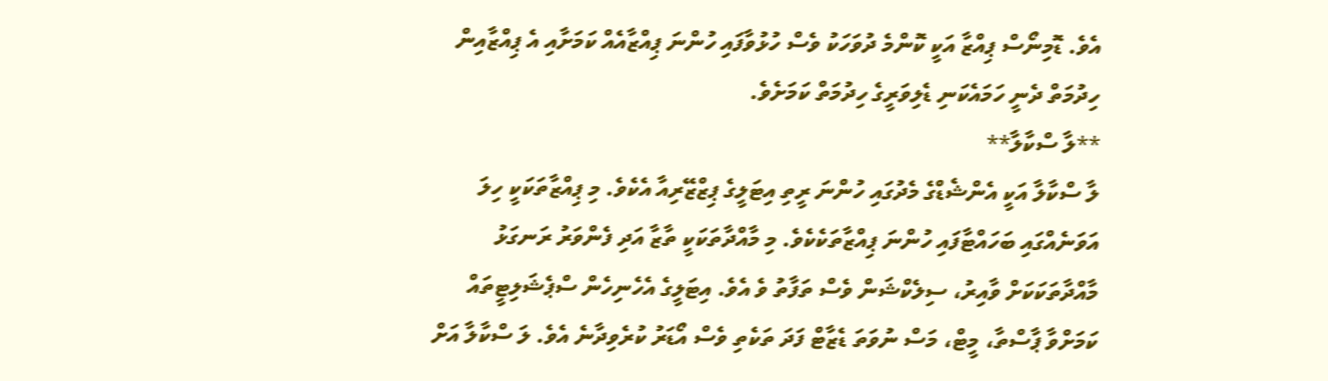އެވެ. ޑޮމިނޯސް ޕިއްޒާ އަކީ ކޮންމެ ދުވަހަކު ވެސް ހުޅުވާފައި ހުންނަ ޕިއްޒާއެއް ކަމަށާއި އެ ޕިއްޒާއިން ހިދުމަތް ދެނީ ހަމައެކަނި ޑެލިވަރީގެ ހިދުމަތް ކަމަށެވެ.
**ލާ ސްކާލާ**
ލާ ސްކާލާ އަކީ އެންޝެޑްގެ މެދުގައި ހުންނަ ރީތި އިޓަލީގެ ޕިޒްޒޭރިއާ އެކެވެ. މި ޕިއްޒާތަކަކީ ހިލަ އަވަނެއްގައި ބަހައްޓާފައި ހުންނަ ޕިއްޒާތަކެކެވެ. މި މާއްދާތަކަކީ ތާޒާ އަދި ފެންވަރު ރަނގަޅު މާއްދާތަކަކަށް ވާއިރު، ސިލެކްޝަން ވެސް ތަފާތު ވެ އެވެ. އިޓަލީގެ އެހެނިހެން ސްޕެޝަލިޓީތައް ކަމަށްވާ ޕާސްތާ، މީޓް، މަސް ނުވަތަ ޑެޒާޓް ފަދަ ތަކެތި ވެސް އޯޑަރު ކުރެވިދާނެ އެވެ. ލަ ސްކާލާ އަށް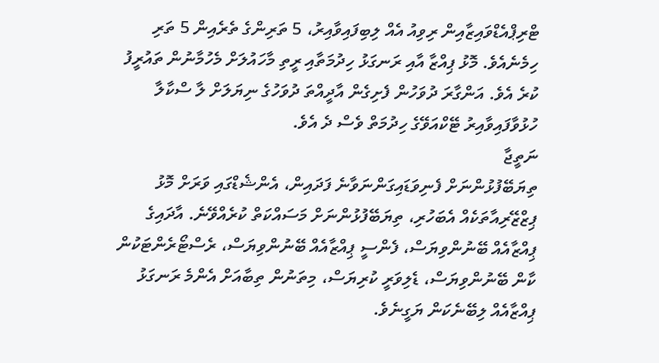ޓްރިޕްއެޑްވައިޒާއިން ރިވިއު އެއް ލިބިފައިވާއިރު، 5 ތަރިންގެ ތެރެއިން 5 ތަރި ހިމެނެއެވެ. މޮޅު ޕިއްޒާ އާއި ރަނގަޅު ހިދުމަތާއި ރީތި މާހައުލަށް މެހުމާނުން ތައުރީފު ކުރެ އެވެ. އަންގާރަ ދުވަހުން ފެށިގެން އާދީއްތަ ދުވަހުގެ ނިޔަލަށް ލާ ސްކާލާ ހުޅުވާފައިވާއިރު ޓޭކްއަވޭގެ ހިދުމަތް ވެސް ދެ އެވެ.
ނަތީޖާ
ތިޔަބޭފުޅުންނަށް ފެނިވަޑައިގަންނަވާނެ ފަދައިން، އެންޝެޑްގައި ވަރަށް މޮޅު ޕިޒްޒޭރިއާތަކެއް އެބަހުރި، ތިޔަބޭފުޅުންނަށް މަސައްކަތް ކުރެއްވޭނެ. އާދައިގެ ޕިއްޒާއެއް ބޭނުންވިޔަސް، ފެންސީ ޕިއްޒާއެއް ބޭނުންވިޔަސް، ރެސްޓޯރެންޓަކުން ކާން ބޭނުންވިޔަސް، ޑެލިވަރީ ކުރިޔަސް، މިތަނުން ތިބާއަށް އެންމެ ރަނގަޅު ޕިއްޒާއެއް ލިބޭނެކަން ޔަގީނެވެ.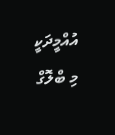އުއްމީދަކީ މި ބްލޮގް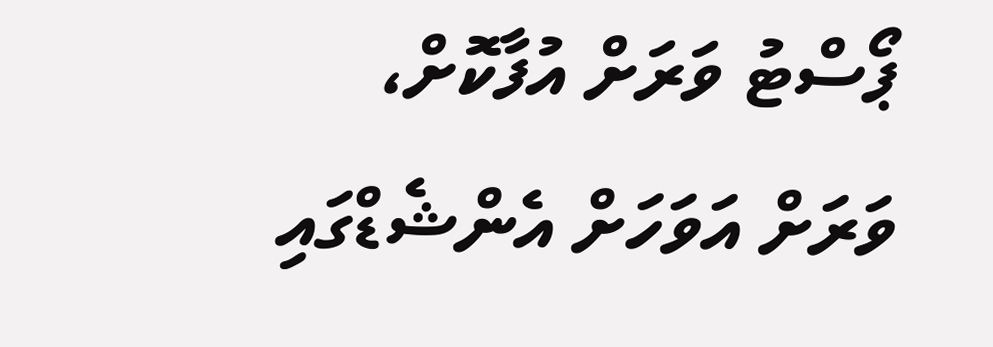ޕޯސްޓު ވަރަށް އުފާކޮށް، ވަރަށް އަވަހަށް އެންޝެޑްގައި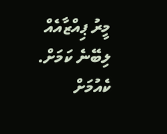މީރު ޕިއްޒާއެއް ލިބޭނެ ކަމަށް. ކެއުމަށް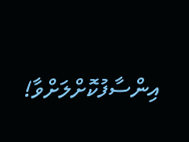އިންސާފުކޮށްލަށްވާ!